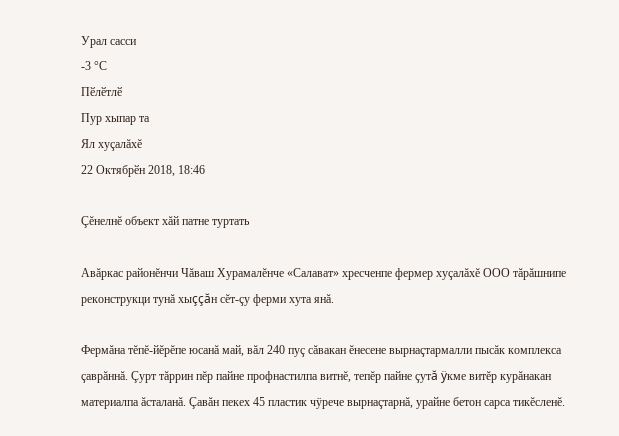Урал сасси
-3 °С
Пӗлӗтлӗ
Пур хыпар та
Ял хуçалăхĕ
22 Октябрӗн 2018, 18:46

Çĕнелнĕ объект хăй патне туртать

Авăркас районĕнчи Чăваш Хурамалĕнче «Салават» хресченпе фермер хуçалăхĕ ООО тăрăшнипе реконструкци тунă хыççăн сĕт-çу ферми хута янă.

Фермăна тĕпĕ-йĕрĕпе юсанă май, вăл 240 пуç сăвакан ĕнесене вырнаçтармалли пысăк комплекса çаврăннă. Çурт тăррин пĕр пайне профнастилпа витнĕ, тепĕр пайне çутă ÿкме витĕр курăнакан материалпа ăсталанă. Çавăн пекех 45 пластик чÿрече вырнаçтарнă, урайне бетон сарса тикĕсленĕ.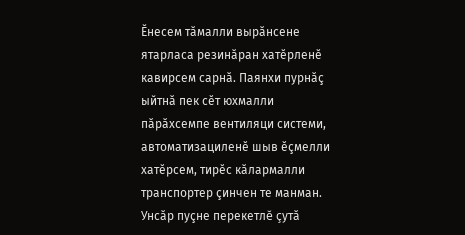Ĕнесем тăмалли вырăнсене ятарласа резинăран хатĕрленĕ кавирсем сарнă. Паянхи пурнăç ыйтнă пек сĕт юхмалли пăрăхсемпе вентиляци системи, автоматизациленĕ шыв ĕçмелли хатĕрсем, тирĕс кăлармалли транспортер çинчен те манман. Унсăр пуçне перекетлĕ çутă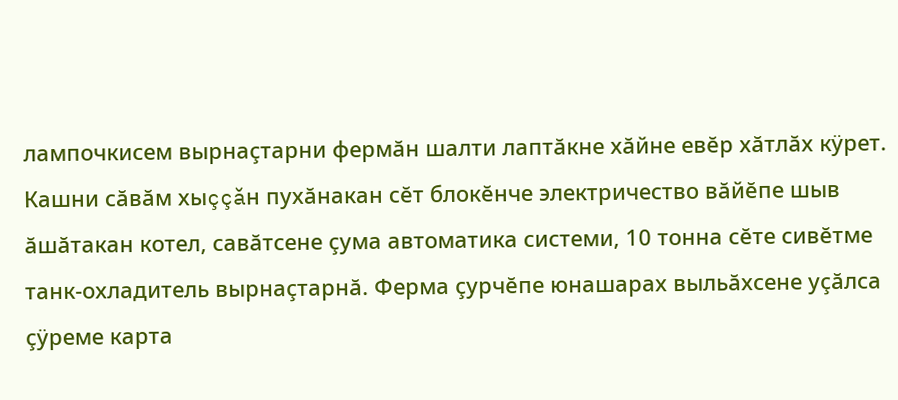лампочкисем вырнаçтарни фермăн шалти лаптăкне хăйне евĕр хăтлăх кÿрет. Кашни сăвăм хыççăн пухăнакан сĕт блокĕнче электричество вăйĕпе шыв ăшăтакан котел, савăтсене çума автоматика системи, 10 тонна сĕте сивĕтме танк-охладитель вырнаçтарнă. Ферма çурчĕпе юнашарах выльăхсене уçăлса çÿреме карта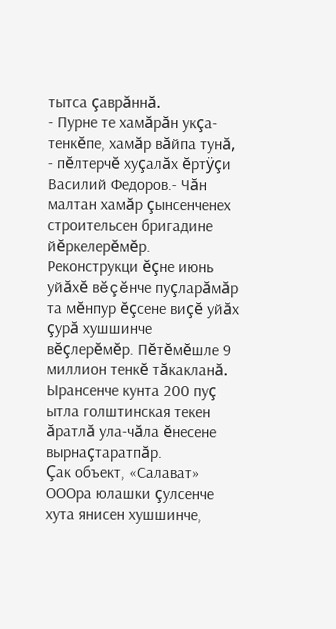тытса çаврăннă.
- Пурне те хамăрăн укçа-тенкĕпе, хамăр вăйпа тунă, - пĕлтерчĕ хуçалăх ĕртÿçи Василий Федоров.- Чăн малтан хамăр çынсенченех строительсен бригадине йĕркелерĕмĕр. Реконструкци ĕçне июнь уйăхĕ вĕçĕнче пуçларăмăр та мĕнпур ĕçсене виçĕ уйăх çурă хушшинче вĕçлерĕмĕр. Пĕтĕмĕшле 9 миллион тенкĕ тăкакланă. Ырансенче кунта 200 пуç ытла голштинская текен ăратлă ула-чăла ĕнесене вырнаçтаратпăр.
Çак объект, «Салават» ОООра юлашки çулсенче хута янисен хушшинче,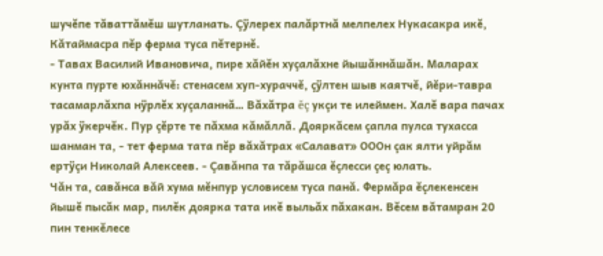шучĕпе тăваттăмĕш шутланать. Çÿлерех палăртнă мелпелех Нукасакра икĕ, Кăтаймасра пĕр ферма туса пĕтернĕ.
- Тавах Василий Ивановича, пире хăйĕн хуçалăхне йышăннăшăн. Маларах кунта пурте юхăннăчĕ: стенасем хуп-хураччĕ, çÿлтен шыв каятчĕ, йĕри-тавра тасамарлăхпа нÿрлĕх хуçаланнă… Вăхăтра ĕç укçи те илеймен. Халĕ вара пачах урăх ÿкерчĕк. Пур çĕрте те пăхма кăмăллă. Дояркăсем çапла пулса тухасса шанман та, - тет ферма тата пĕр вăхăтрах «Салават» ОООн çак ялти уйрăм ертÿçи Николай Алексеев. - Çавăнпа та тăрăшса ĕçлесси çеç юлать.
Чăн та, савăнса вăй хума мĕнпур условисем туса панă. Фермăра ĕçлекенсен йышĕ пысăк мар, пилĕк доярка тата икĕ выльăх пăхакан. Вĕсем вăтамран 20 пин тенкĕлесе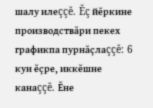шалу илеççĕ. Ĕç йĕркине производствăри пекех графикпа пурнăçлаççĕ: 6 кун ĕçре, иккĕшне канаççĕ. Ĕне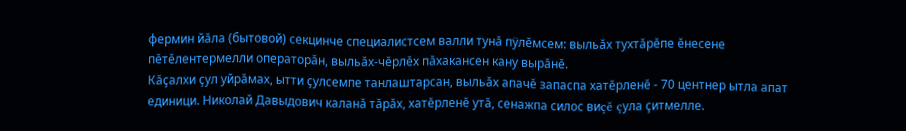фермин йăла (бытовой) секцинче специалистсем валли тунă пÿлĕмсем: выльăх тухтăрĕпе ĕнесене пĕтĕлентермелли операторăн, выльăх-чĕрлĕх пăхакансен кану вырăнĕ.
Кăçалхи çул уйрăмах, ытти çулсемпе танлаштарсан, выльăх апачĕ запаспа хатĕрленĕ - 70 центнер ытла апат единици. Николай Давыдович каланă тăрăх, хатĕрленĕ утă, сенажпа силос виçĕ çула çитмелле.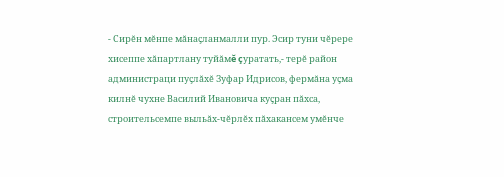- Сирĕн мĕнпе мăнаçланмалли пур. Эсир туни чĕрере хисеппе хăпартлану туйăмĕ çуратать,- терĕ район администраци пуçлăхĕ Зуфар Идрисов, фермăна уçма килнĕ чухне Василий Ивановича куçран пăхса, строительсемпе выльăх-чĕрлĕх пăхакансем умĕнче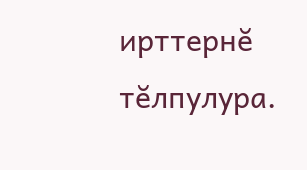ирттернĕ тĕлпулура.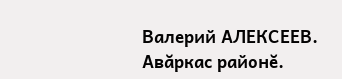Валерий АЛЕКСЕЕВ.
Авăркас районĕ.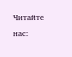Читайте нас: